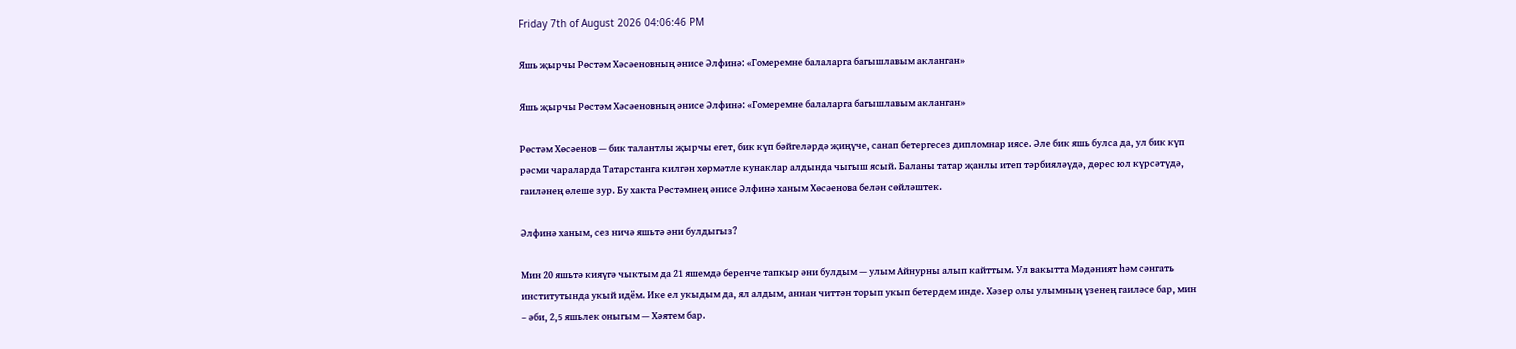Friday 7th of August 2026 04:06:46 PM

Яшь җырчы Рөстәм Хәсәеновның әнисе Әлфинә: «Гомеремне балаларга багышлавым акланган»

Яшь җырчы Рөстәм Хәсәеновның әнисе Әлфинә: «Гомеремне балаларга багышлавым акланган»

Рөстәм Хөсәенов — бик талантлы җырчы егет, бик күп бәйгеләрдә җиңүче, санап бетергесез дипломнар иясе. Әле бик яшь булса да, ул бик күп рәсми чараларда Татарстанга килгән хөрмәтле кунаклар алдында чыгыш ясый. Баланы татар җанлы итеп тәрбияләүдә, дөрес юл күрсәтүдә, гаиләнең өлеше зур. Бу хакта Рөстәмнең әнисе Әлфинә ханым Хөсәенова белән сөйләштек.

Әлфинә ханым, сез ничә яшьтә әни булдыгыз?

Мин 20 яшьтә кияүгә чыктым да 21 яшемдә беренче тапкыр әни булдым — улым Айнурны алып кайттым. Ул вакытта Мәдәният һәм сәнгать институтында укый идём. Ике ел укыдым да, ял алдым, аннан читтән торып укып бетердем инде. Хәзер олы улымның үзенең гаиләсе бар, мин – әби, 2,5 яшьлек оныгым — Хәятем бар.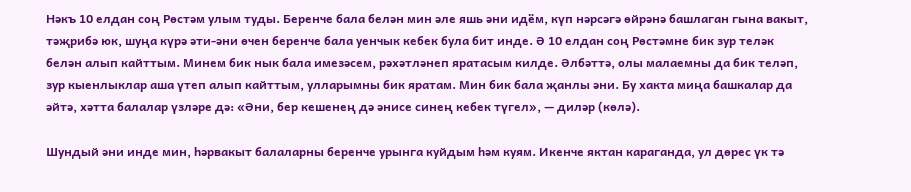Нәкъ 10 елдан соң Рөстәм улым туды. Беренче бала белән мин әле яшь әни идём, күп нәрсәгә өйрәнә башлаган гына вакыт, тәҗрибә юк, шуңа күрә әти-әни өчен беренче бала уенчык кебек була бит инде. Ә 10 елдан соң Рөстәмне бик зур теләк белән алып кайттым. Минем бик нык бала имезәсем, рәхәтләнеп яратасым килде. Әлбәттә, олы малаемны да бик теләп, зур кыенлыклар аша үтеп алып кайттым, улларымны бик яратам. Мин бик бала җанлы әни. Бу хакта миңа башкалар да әйтә, хәтта балалар үзләре дә: «Әни, бер кешенең дә әнисе синең кебек түгел», — диләр (көлә).

Шундый әни инде мин, һәрвакыт балаларны беренче урынга куйдым һәм куям. Икенче яктан караганда, ул дөрес үк тә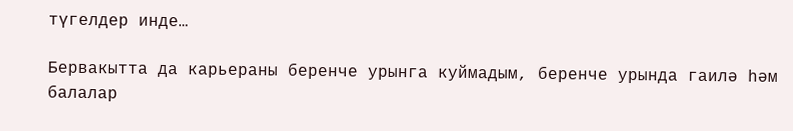түгелдер инде…

Бервакытта да карьераны беренче урынга куймадым, беренче урында гаилә һәм балалар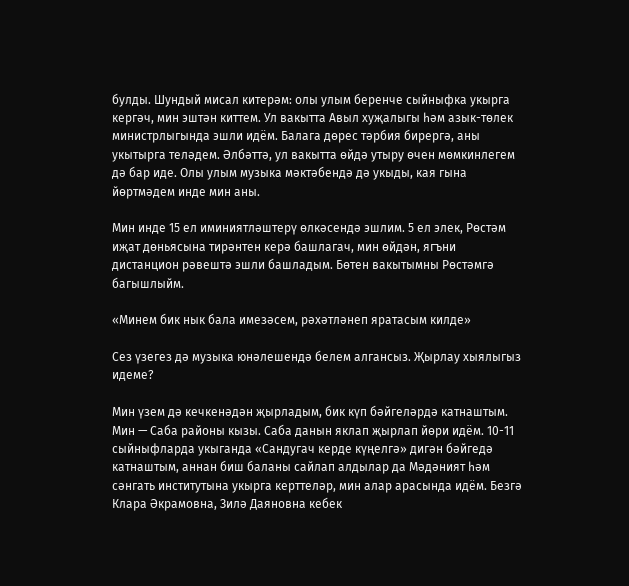булды. Шундый мисал китерәм: олы улым беренче сыйныфка укырга кергәч, мин эштән киттем. Ул вакытта Авыл хуҗалыгы һәм азык-төлек министрлыгында эшли идём. Балага дөрес тәрбия бирергә, аны укытырга теләдем. Әлбәттә, ул вакытта өйдә утыру өчен мөмкинлегем дә бар иде. Олы улым музыка мәктәбендә дә укыды, кая гына йөртмәдем инде мин аны.

Мин инде 15 ел иминиятләштерү өлкәсендә эшлим. 5 ел элек, Рөстәм иҗат дөньясына тирәнтен керә башлагач, мин өйдән, ягъни дистанцион рәвештә эшли башладым. Бөтен вакытымны Рөстәмгә багышлыйм.

«Минем бик нык бала имезәсем, рәхәтләнеп яратасым килде»

Сез үзегез дә музыка юнәлешендә белем алгансыз. Җырлау хыялыгыз идеме?

Мин үзем дә кечкенәдән җырладым, бик күп бәйгеләрдә катнаштым. Мин — Саба районы кызы. Саба данын яклап җырлап йөри идём. 10-11 сыйныфларда укыганда «Сандугач керде күңелгә» дигән бәйгедә катнаштым, аннан биш баланы сайлап алдылар да Мәдәният һәм сәнгать институтына укырга керттеләр, мин алар арасында идём. Безгә Клара Әкрамовна, Зилә Даяновна кебек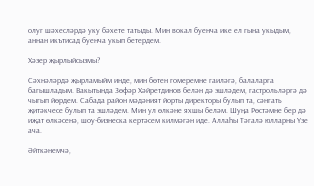олуг шәхесләрдә уку бәхете татыды. Мин вокал буенча ике ел гына укыдым, аннан икътисад буенча укып бетердем.

Хәзер җырлыйсызмы?

Сәхнәләрдә җырламыйм инде, мин бөтен гомеремне гаиләгә, балаларга багышладым. Вакытында Зөфәр Хәйретдинов белән дә эшләдем, гастрольләргә дә чыгып йөрдем. Сабада район мәдәният йорты директоры булып та, сәнгать җитәкчесе булып та эшләдем. Мин ул өлкәне яхшы беләм. Шуңа Рөстәмне бер дә иҗат өлкәсенә, шоу-бизнеска кертәсем килмәгән иде. Аллаһы Тәгалә юлларны Үзе ача.

Әйткәнемчә,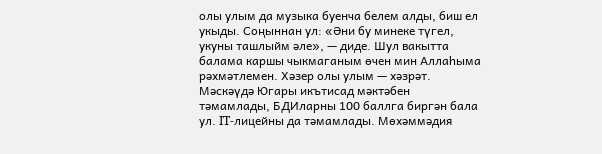олы улым да музыка буенча белем алды, биш ел укыды. Соңыннан ул: «Әни бу минеке түгел, укуны ташлыйм әле», — диде. Шул вакытта балама каршы чыкмаганым өчен мин Аллаһыма рәхмәтлемен. Хәзер олы улым — хәзрәт. Мәскәүдә Югары икътисад мәктәбен тәмамлады, БДИларны 100 баллга биргән бала ул. IT-лицейны да тәмамлады. Мөхәммәдия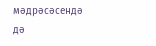мәдрәсәсендә дә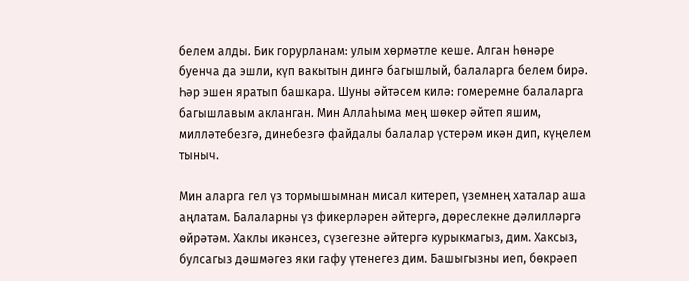белем алды. Бик горурланам: улым хөрмәтле кеше. Алган һөнәре буенча да эшли, күп вакытын дингә багышлый, балаларга белем бирә. Һәр эшен яратып башкара. Шуны әйтәсем килә: гомеремне балаларга багышлавым акланган. Мин Аллаһыма мең шөкер әйтеп яшим, милләтебезгә, динебезгә файдалы балалар үстерәм икән дип, күңелем тыныч.

Мин аларга гел үз тормышымнан мисал китереп, үземнең хаталар аша аңлатам. Балаларны үз фикерләрен әйтергә, дөреслекне дәлилләргә өйрәтәм. Хаклы икәнсез, сүзегезне әйтергә курыкмагыз, дим. Хаксыз, булсагыз дәшмәгез яки гафу үтенегез дим. Башыгызны иеп, бөкрәеп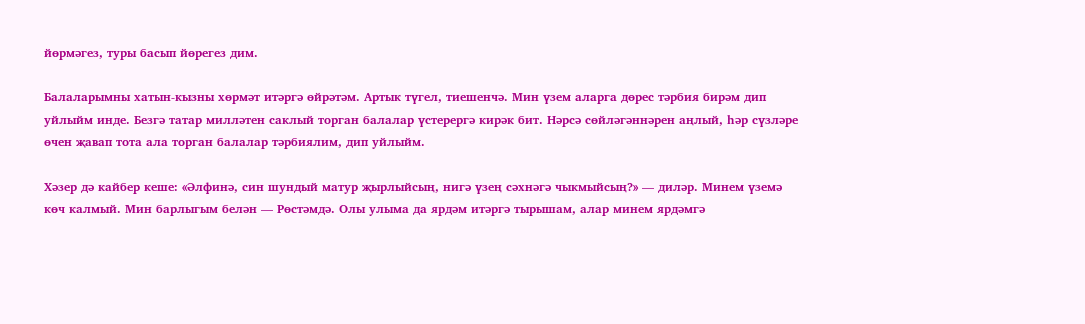йөрмәгез, туры басып йөрегез дим.

Балаларымны хатын-кызны хөрмәт итәргә өйрәтәм. Артык түгел, тиешенчә. Мин үзем аларга дөрес тәрбия бирәм дип уйлыйм инде. Безгә татар милләтен саклый торган балалар үстерергә кирәк бит. Нәрсә сөйләгәннәрен аңлый, һәр сүзләре өчен җавап тота ала торган балалар тәрбиялим, дип уйлыйм.

Хәзер дә кайбер кеше: «Әлфинә, син шундый матур җырлыйсың, нигә үзең сәхнәгә чыкмыйсың?» — диләр. Минем үземә көч калмый. Мин барлыгым белән — Рөстәмдә. Олы улыма да ярдәм итәргә тырышам, алар минем ярдәмгә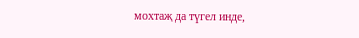мохтаҗ да түгел инде,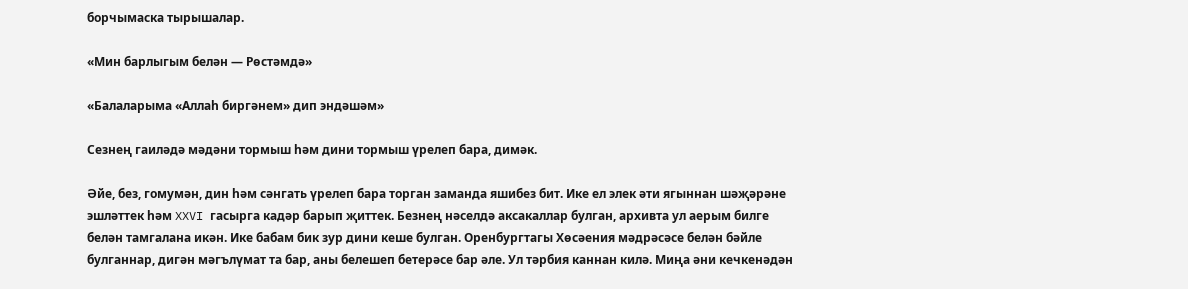борчымаска тырышалар.

«Мин барлыгым белән — Рөстәмдә»

«Балаларыма «Аллаһ биргәнем» дип эндәшәм»

Сезнең гаиләдә мәдәни тормыш һәм дини тормыш үрелеп бара, димәк.

Әйе, без, гомумән, дин һәм сәнгать үрелеп бара торган заманда яшибез бит. Ике ел элек әти ягыннан шәҗәрәне эшләттек һәм XXVI гасырга кадәр барып җиттек. Безнең нәселдә аксакаллар булган, архивта ул аерым билге белән тамгалана икән. Ике бабам бик зур дини кеше булган. Оренбургтагы Хөсәения мәдрәсәсе белән бәйле булганнар, дигән мәгълүмат та бар, аны белешеп бетерәсе бар әле. Ул тәрбия каннан килә. Миңа әни кечкенәдән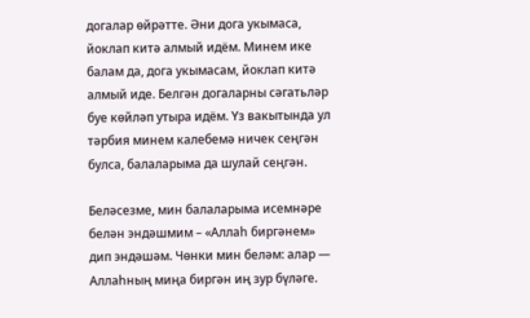догалар өйрәтте. Әни дога укымаса, йоклап китә алмый идём. Минем ике балам да, дога укымасам, йоклап китә алмый иде. Белгән догаларны сәгатьләр буе көйләп утыра идём. Үз вакытында ул тәрбия минем калебемә ничек сеңгән булса, балаларыма да шулай сеңгән.

Беләсезме, мин балаларыма исемнәре белән эндәшмим – «Аллаһ биргәнем» дип эндәшәм. Чөнки мин беләм: алар — Аллаһның миңа биргән иң зур бүләге.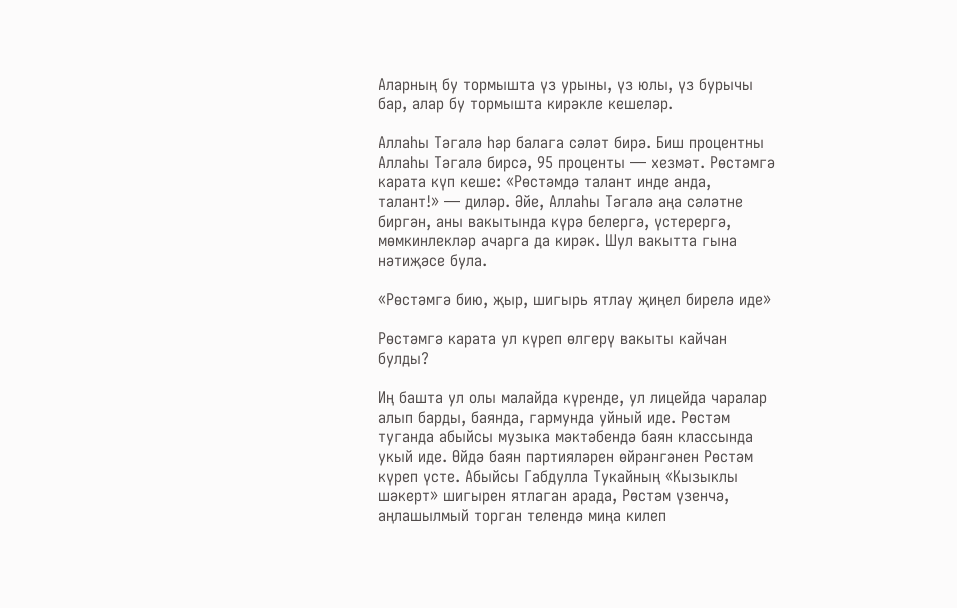Аларның бу тормышта үз урыны, үз юлы, үз бурычы бар, алар бу тормышта кирәкле кешеләр.

Аллаһы Тәгалә һәр балага сәләт бирә. Биш процентны Аллаһы Тәгалә бирсә, 95 проценты — хезмәт. Рөстәмгә карата күп кеше: «Рөстәмдә талант инде анда, талант!» — диләр. Әйе, Аллаһы Тәгалә аңа сәләтне биргән, аны вакытында күрә белергә, үстерергә, мөмкинлекләр ачарга да кирәк. Шул вакытта гына нәтиҗәсе була.

«Рөстәмгә бию, җыр, шигырь ятлау җиңел бирелә иде»

Рөстәмгә карата ул күреп өлгерү вакыты кайчан булды?

Иң башта ул олы малайда күренде, ул лицейда чаралар алып барды, баянда, гармунда уйный иде. Рөстәм туганда абыйсы музыка мәктәбендә баян классында укый иде. Өйдә баян партияләрен өйрәнгәнен Рөстәм күреп үсте. Абыйсы Габдулла Тукайның «Кызыклы шәкерт» шигырен ятлаган арада, Рөстәм үзенчә, аңлашылмый торган телендә миңа килеп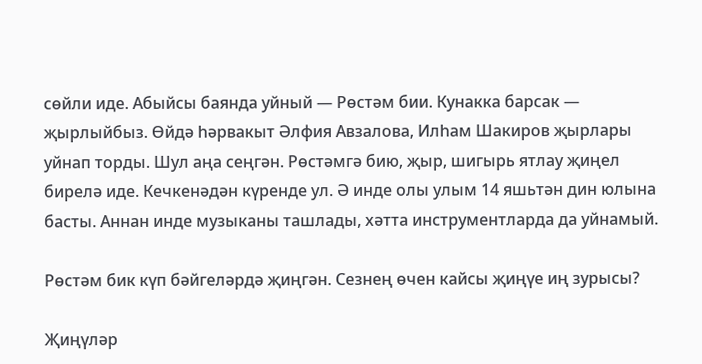сөйли иде. Абыйсы баянда уйный — Рөстәм бии. Кунакка барсак — җырлыйбыз. Өйдә һәрвакыт Әлфия Авзалова, Илһам Шакиров җырлары уйнап торды. Шул аңа сеңгән. Рөстәмгә бию, җыр, шигырь ятлау җиңел бирелә иде. Кечкенәдән күренде ул. Ә инде олы улым 14 яшьтән дин юлына басты. Аннан инде музыканы ташлады, хәтта инструментларда да уйнамый.

Рөстәм бик күп бәйгеләрдә җиңгән. Сезнең өчен кайсы җиңүе иң зурысы?

Җиңүләр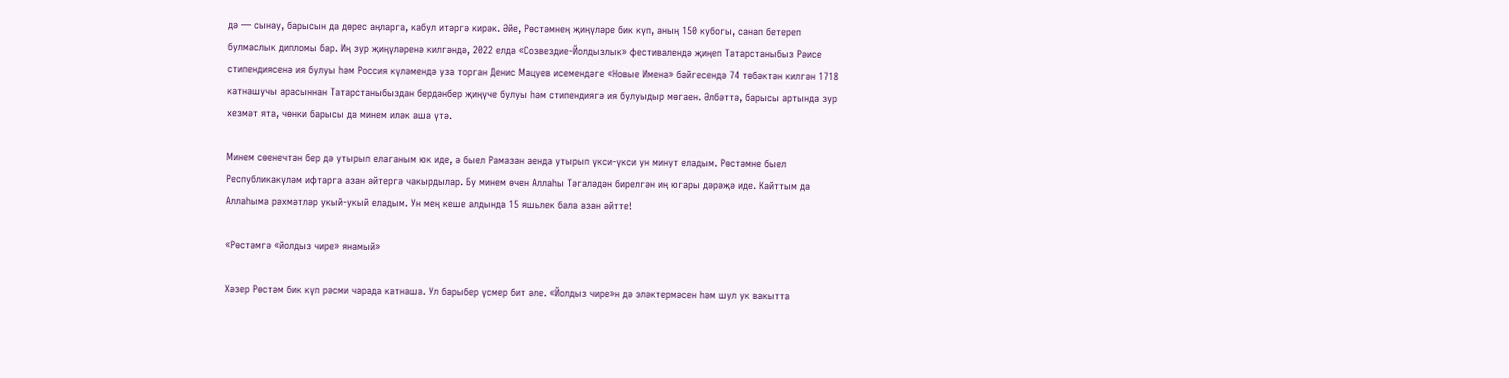дә — сынау, барысын да дөрес аңларга, кабул итәргә кирәк. Әйе, Рөстәмнең җиңүләре бик күп, аның 150 кубогы, санап бетереп булмаслык дипломы бар. Иң зур җиңүләренә килгәндә, 2022 елда «Созвездие-Йолдызлык» фестивалендә җиңеп Татарстаныбыз Рәисе стипендиясенә ия булуы һәм Россия күләмендә уза торган Денис Мацуев исемендәге «Новые Имена» бәйгесендә 74 төбәктән килгән 1718 катнашучы арасыннан Татарстаныбыздан бердәнбер җиңүче булуы һәм стипендиягә ия булуыдыр мөгаен. Әлбәттә, барысы артында зур хезмәт ята, чөнки барысы да минем иләк аша үтә.

Минем сөенечтән бер дә утырып елаганым юк иде, ә быел Рамазан аенда утырып үкси-үкси ун минут еладым. Рөстәмне быел Республикакүләм ифтарга азан әйтергә чакырдылар. Бу минем өчен Аллаһы Тәгаләдән бирелгән иң югары дәрәҗә иде. Кайттым да Аллаһыма рәхмәтләр укый-укый еладым. Ун мең кеше алдында 15 яшьлек бала азан әйтте!

«Рөстәмгә «йолдыз чире» янамый»

Хәзер Рөстәм бик күп рәсми чарада катнаша. Ул барыбер үсмер бит әле. «Йолдыз чире»н дә эләктермәсен һәм шул ук вакытта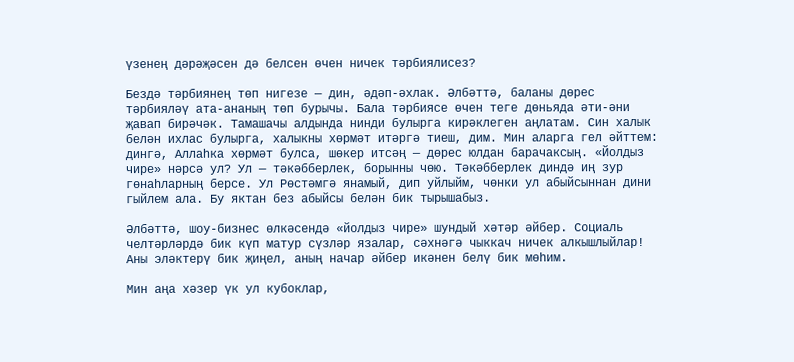үзенең дәрәҗәсен дә белсен өчен ничек тәрбиялисез?

Бездә тәрбиянең төп нигезе — дин, әдәп-әхлак. Әлбәттә, баланы дөрес тәрбияләү ата-ананың төп бурычы. Бала тәрбиясе өчен теге дөньяда әти-әни җавап бирәчәк. Тамашачы алдында нинди булырга кирәклеген аңлатам. Син халык белән ихлас булырга, халыкны хөрмәт итәргә тиеш, дим. Мин аларга гел әйттем: дингә, Аллаһка хөрмәт булса, шөкер итсәң — дөрес юлдан барачаксың. «Йолдыз чире» нәрсә ул? Ул — тәкәбберлек, борынны чөю. Тәкәбберлек диндә иң зур гөнаһларның берсе. Ул Рөстәмгә янамый, дип уйлыйм, чөнки ул абыйсыннан дини гыйлем ала. Бу яктан без абыйсы белән бик тырышабыз.

Әлбәттә, шоу-бизнес өлкәсендә «йолдыз чире» шундый хәтәр әйбер. Социаль челтәрләрдә бик күп матур сүзләр язалар, сәхнәгә чыккач ничек алкышлыйлар! Аны эләктерү бик җиңел, аның начар әйбер икәнен белү бик мөһим.

Мин аңа хәзер үк ул кубоклар,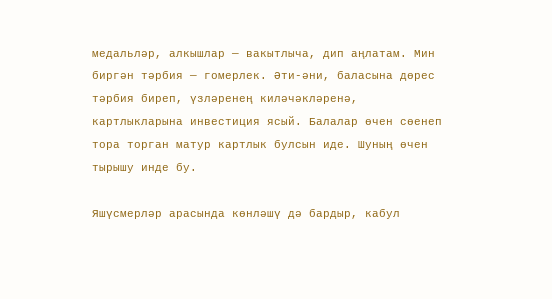медальләр, алкышлар — вакытлыча, дип аңлатам. Мин биргән тәрбия — гомерлек. Әти-әни, баласына дөрес тәрбия биреп, үзләренең киләчәкләренә, картлыкларына инвестиция ясый. Балалар өчен сөенеп тора торган матур картлык булсын иде. Шуның өчен тырышу инде бу.

Яшүсмерләр арасында көнләшү дә бардыр, кабул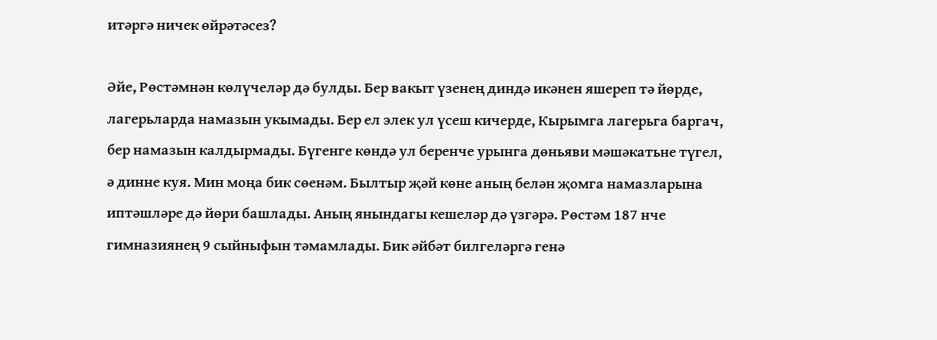итәргә ничек өйрәтәсез?

Әйе, Рөстәмнән көлүчеләр дә булды. Бер вакыт үзенең диндә икәнен яшереп тә йөрде, лагерьларда намазын укымады. Бер ел элек ул үсеш кичерде, Кырымга лагерьга баргач, бер намазын калдырмады. Бүгенге көндә ул беренче урынга дөньяви мәшәкатьне түгел, ә динне куя. Мин моңа бик сөенәм. Былтыр җәй көне аның белән җомга намазларына иптәшләре дә йөри башлады. Аның янындагы кешеләр дә үзгәрә. Рөстәм 187 нче гимназиянең 9 сыйныфын тәмамлады. Бик әйбәт билгеләргә генә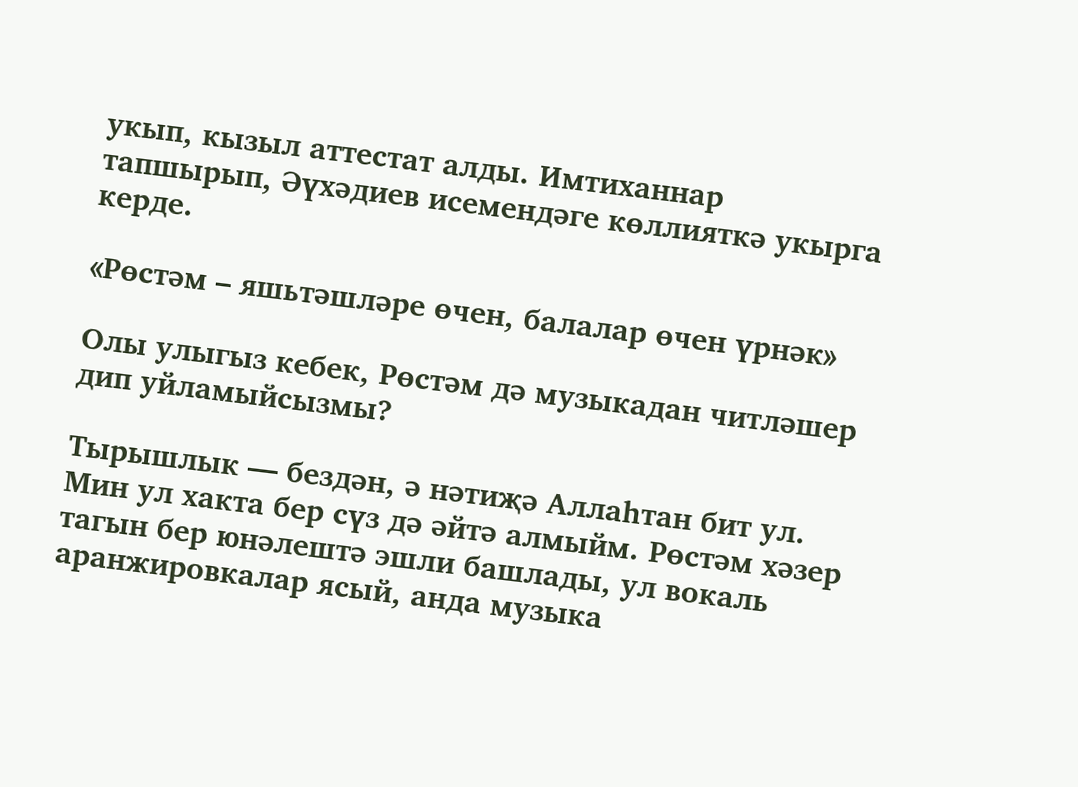укып, кызыл аттестат алды. Имтиханнар тапшырып, Әүхәдиев исемендәге көллияткә укырга керде.

«Рөстәм – яшьтәшләре өчен, балалар өчен үрнәк»

Олы улыгыз кебек, Рөстәм дә музыкадан читләшер дип уйламыйсызмы?

Тырышлык — бездән, ә нәтиҗә Аллаһтан бит ул. Мин ул хакта бер сүз дә әйтә алмыйм. Рөстәм хәзер тагын бер юнәлештә эшли башлады, ул вокаль аранжировкалар ясый, анда музыка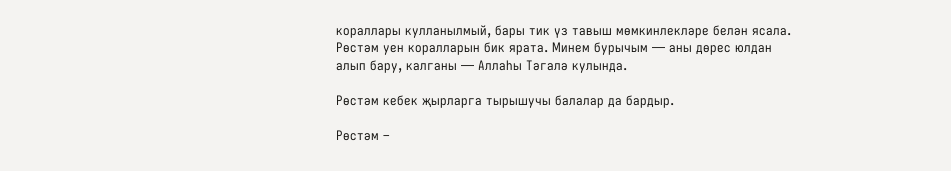кораллары кулланылмый, бары тик үз тавыш мөмкинлекләре белән ясала. Рөстәм уен коралларын бик ярата. Минем бурычым — аны дөрес юлдан алып бару, калганы — Аллаһы Тәгалә кулында.

Рөстәм кебек җырларга тырышучы балалар да бардыр.

Рөстәм –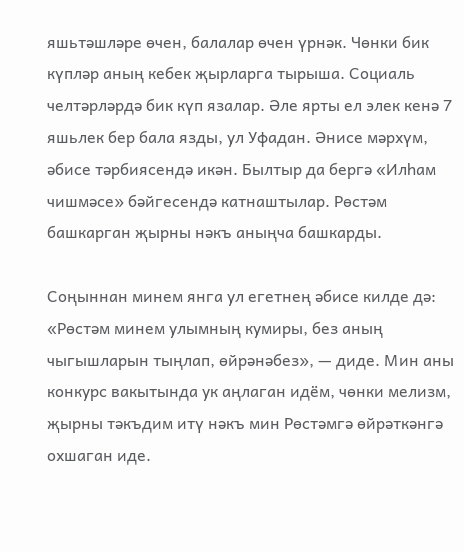яшьтәшләре өчен, балалар өчен үрнәк. Чөнки бик күпләр аның кебек җырларга тырыша. Социаль челтәрләрдә бик күп язалар. Әле ярты ел элек кенә 7 яшьлек бер бала язды, ул Уфадан. Әнисе мәрхүм, әбисе тәрбиясендә икән. Былтыр да бергә «Илһам чишмәсе» бәйгесендә катнаштылар. Рөстәм башкарган җырны нәкъ аныңча башкарды.

Соңыннан минем янга ул егетнең әбисе килде дә: «Рөстәм минем улымның кумиры, без аның чыгышларын тыңлап, өйрәнәбез», — диде. Мин аны конкурс вакытында ук аңлаган идём, чөнки мелизм, җырны тәкъдим итү нәкъ мин Рөстәмгә өйрәткәнгә охшаган иде.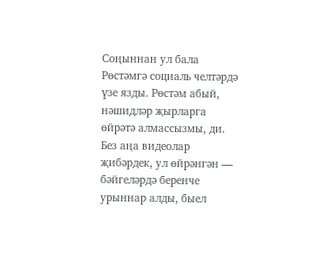Соңыннан ул бала Рөстәмгә социаль челтәрдә үзе язды. Рөстәм абый, нәшидләр җырларга өйрәтә алмассызмы, ди. Без аңа видеолар җибәрдек, ул өйрәнгән — бәйгеләрдә беренче урыннар алды, быел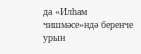да «Илһам чишмәсе»ндә беренче урын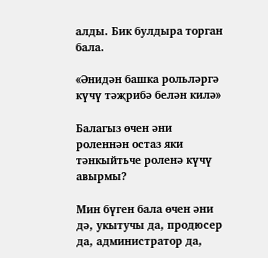алды. Бик булдыра торган бала.

«Әнидән башка рольләргә күчү тәҗрибә белән килә»

Балагыз өчен әни роленнән остаз яки тәнкыйтьче роленә күчү авырмы?

Мин бүген бала өчен әни дә, укытучы да, продюсер да, администратор да,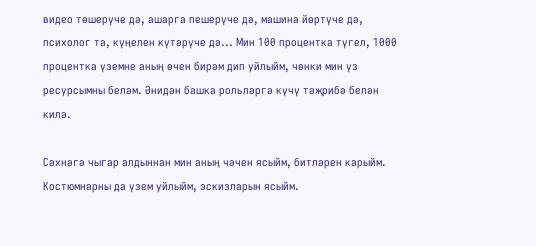видео төшерүче дә, ашарга пешерүче дә, машина йөртүче дә, психолог та, күңелен күтәрүче дә... Мин 100 процентка түгел, 1000 процентка үземне аның өчен бирәм дип уйлыйм, чөнки мин үз ресурсымны беләм. Әнидән башка рольләргә күчү тәҗрибә белән килә.

Сәхнәгә чыгар алдыннан мин аның чәчен ясыйм, битләрен карыйм. Костюмнарны да үзем уйлыйм, эскизларын ясыйм.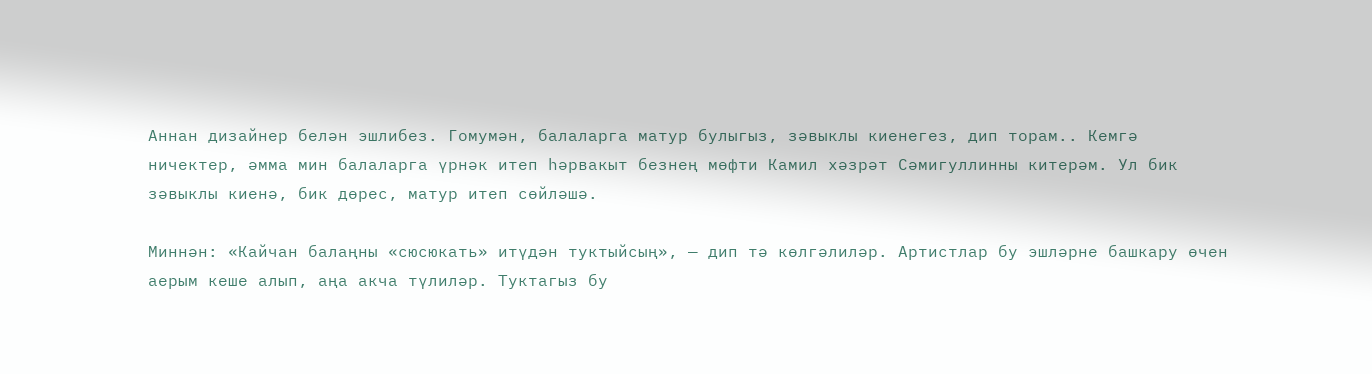Аннан дизайнер белән эшлибез. Гомумән, балаларга матур булыгыз, зәвыклы киенегез, дип торам.. Кемгә ничектер, әмма мин балаларга үрнәк итеп һәрвакыт безнең мөфти Камил хәзрәт Сәмигуллинны китерәм. Ул бик зәвыклы киенә, бик дөрес, матур итеп сөйләшә.

Миннән: «Кайчан балаңны «сюсюкать» итүдән туктыйсың», — дип тә көлгәлиләр. Артистлар бу эшләрне башкару өчен аерым кеше алып, аңа акча түлиләр. Туктагыз бу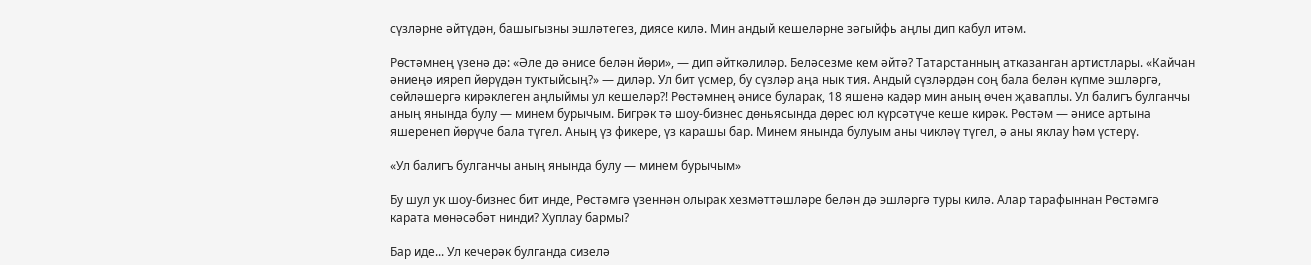сүзләрне әйтүдән, башыгызны эшләтегез, диясе килә. Мин андый кешеләрне зәгыйфь аңлы дип кабул итәм.

Рөстәмнең үзенә дә: «Әле дә әнисе белән йөри», — дип әйткәлиләр. Беләсезме кем әйтә? Татарстанның атказанган артистлары. «Кайчан әниеңә ияреп йөрүдән туктыйсың?» — диләр. Ул бит үсмер, бу сүзләр аңа нык тия. Андый сүзләрдән соң бала белән күпме эшләргә, сөйләшергә кирәклеген аңлыймы ул кешеләр?! Рөстәмнең әнисе буларак, 18 яшенә кадәр мин аның өчен җаваплы. Ул балигъ булганчы аның янында булу — минем бурычым. Бигрәк тә шоу-бизнес дөньясында дөрес юл күрсәтүче кеше кирәк. Рөстәм — әнисе артына яшеренеп йөрүче бала түгел. Аның үз фикере, үз карашы бар. Минем янында булуым аны чикләү түгел, ә аны яклау һәм үстерү.

«Ул балигъ булганчы аның янында булу — минем бурычым»

Бу шул ук шоу-бизнес бит инде, Рөстәмгә үзеннән олырак хезмәттәшләре белән дә эшләргә туры килә. Алар тарафыннан Рөстәмгә карата мөнәсәбәт нинди? Хуплау бармы?

Бар иде... Ул кечерәк булганда сизелә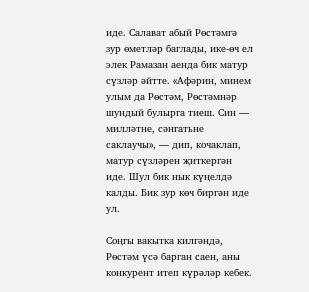иде. Салават абый Рөстәмгә зур өметләр баглады, ике-өч ел элек Рамазан аенда бик матур сүзләр әйтте. «Афәрин, минем улым да Рөстәм, Рөстәмнәр шундый булырга тиеш. Син — милләтне, сәнгатьне саклаучы», — дип, кочаклап, матур сүзләрен җиткергән иде. Шул бик нык күңелдә калды. Бик зур көч биргән иде ул.

Соңгы вакытка килгәндә, Рөстәм үсә барган саен, аны конкурент итеп күрәләр кебек.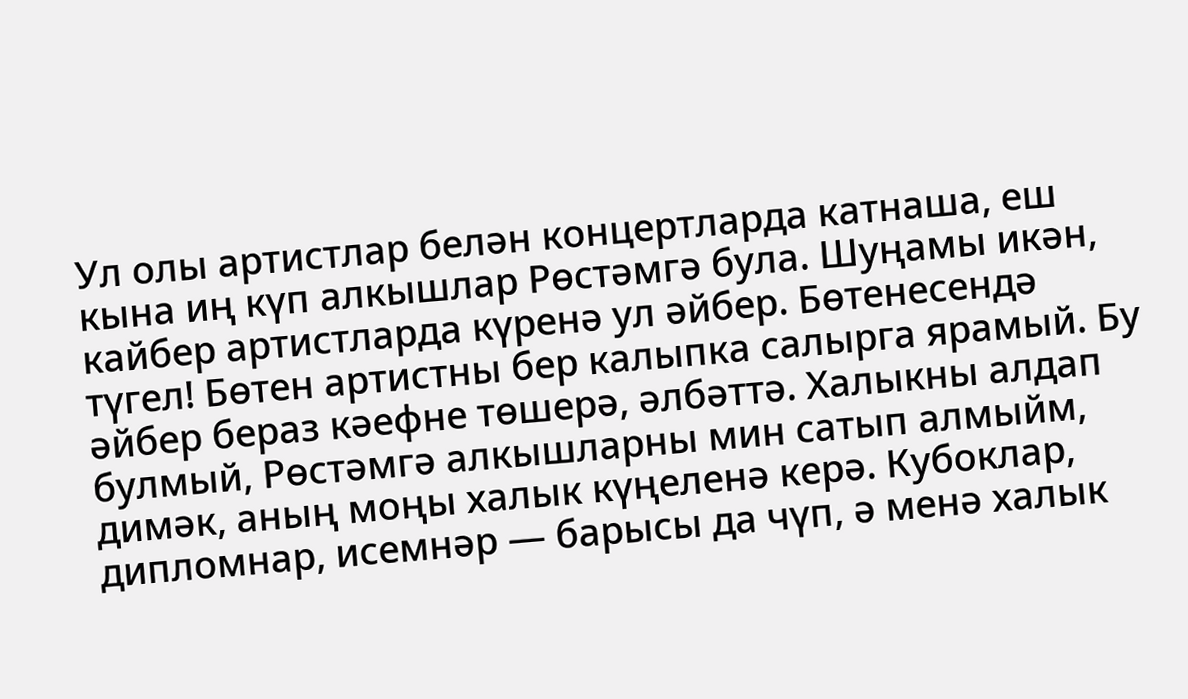Ул олы артистлар белән концертларда катнаша, еш кына иң күп алкышлар Рөстәмгә була. Шуңамы икән, кайбер артистларда күренә ул әйбер. Бөтенесендә түгел! Бөтен артистны бер калыпка салырга ярамый. Бу әйбер бераз кәефне төшерә, әлбәттә. Халыкны алдап булмый, Рөстәмгә алкышларны мин сатып алмыйм, димәк, аның моңы халык күңеленә керә. Кубоклар, дипломнар, исемнәр — барысы да чүп, ә менә халык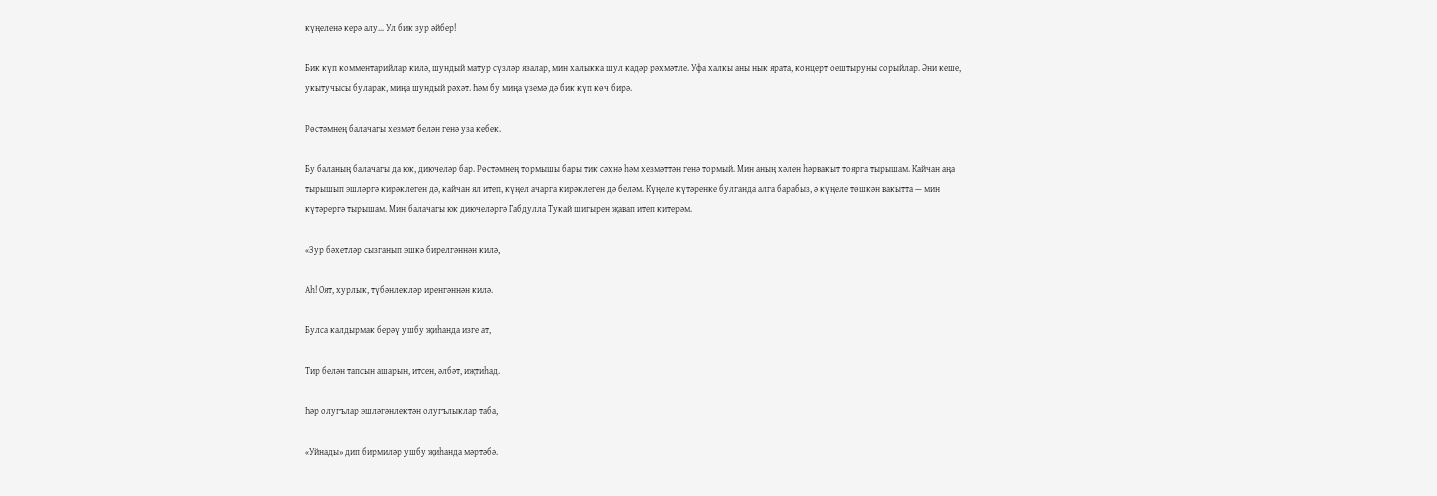күңеленә керә алу… Ул бик зур әйбер!

Бик күп комментарийлар килә, шундый матур сүзләр язалар, мин халыкка шул кадәр рәхмәтле. Уфа халкы аны нык ярата, концерт оештыруны сорыйлар. Әни кеше, укытучысы буларак, миңа шундый рәхәт. Һәм бу миңа үземә дә бик күп көч бирә.

Рөстәмнең балачагы хезмәт белән генә уза кебек.

Бу баланың балачагы да юк, диючеләр бар. Рөстәмнең тормышы бары тик сәхнә һәм хезмәттән генә тормый. Мин аның хәлен һәрвакыт тоярга тырышам. Кайчан аңа тырышып эшләргә кирәклеген дә, кайчан ял итеп, күңел ачарга кирәклеген дә беләм. Күңеле күтәренке булганда алга барабыз, ә күңеле төшкән вакытта — мин күтәрергә тырышам. Мин балачагы юк диючеләргә Габдулла Тукай шигырен җавап итеп китерәм.

«Зур бәхетләр сызганып эшкә бирелгәннән килә,

Аһ! Оят, хурлык, түбәнлекләр иренгәннән килә.

Булса калдырмак берәү ушбу җиһанда изге ат,

Тир белән тапсын ашарын, итсен, әлбәт, иҗтиһад.

Һәр олугълар эшләгәнлектән олугълыклар таба,

«Уйнады» дип бирмиләр ушбу җиһанда мәртәбә.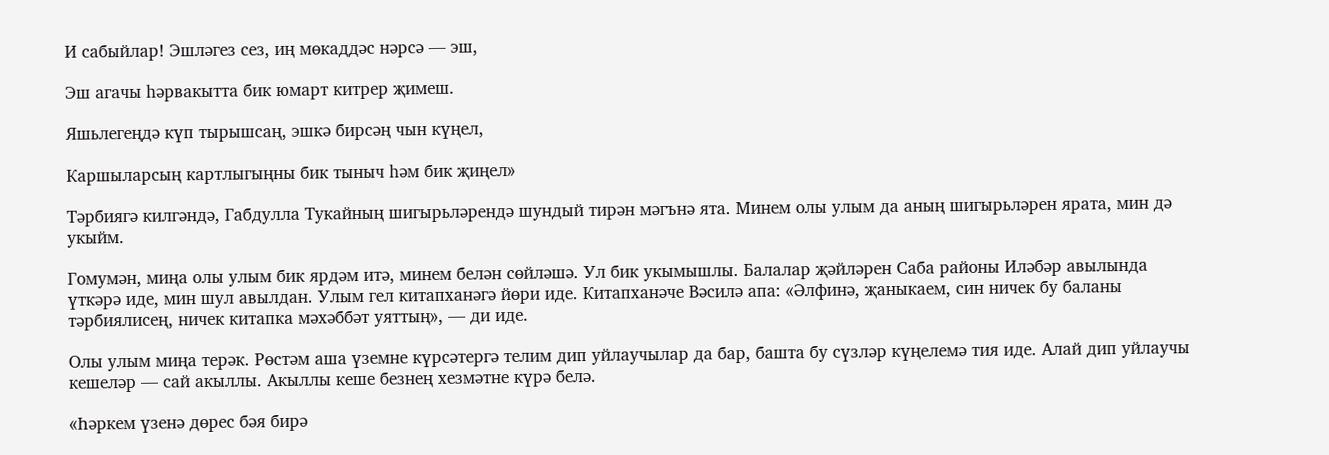И сабыйлар! Эшләгез сез, иң мөкаддәс нәрсә — эш,

Эш агачы һәрвакытта бик юмарт китрер җимеш.

Яшьлегеңдә күп тырышсаң, эшкә бирсәң чын күңел,

Каршыларсың картлыгыңны бик тыныч һәм бик җиңел»

Тәрбиягә килгәндә, Габдулла Тукайның шигырьләрендә шундый тирән мәгънә ята. Минем олы улым да аның шигырьләрен ярата, мин дә укыйм.

Гомумән, миңа олы улым бик ярдәм итә, минем белән сөйләшә. Ул бик укымышлы. Балалар җәйләрен Саба районы Иләбәр авылында үткәрә иде, мин шул авылдан. Улым гел китапханәгә йөри иде. Китапханәче Вәсилә апа: «Әлфинә, җаныкаем, син ничек бу баланы тәрбиялисең, ничек китапка мәхәббәт уяттың», — ди иде.

Олы улым миңа терәк. Рөстәм аша үземне күрсәтергә телим дип уйлаучылар да бар, башта бу сүзләр күңелемә тия иде. Алай дип уйлаучы кешеләр — сай акыллы. Акыллы кеше безнең хезмәтне күрә белә.

«Һәркем үзенә дөрес бәя бирә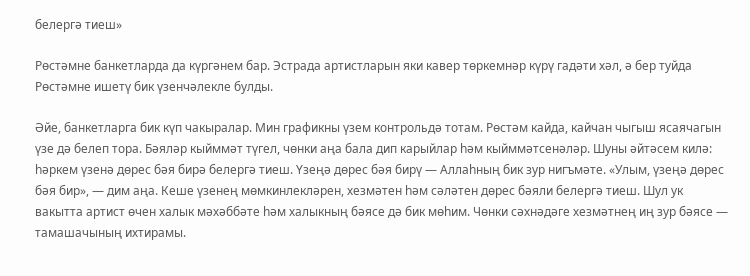белергә тиеш»

Рөстәмне банкетларда да күргәнем бар. Эстрада артистларын яки кавер төркемнәр күрү гадәти хәл, ә бер туйда Рөстәмне ишетү бик үзенчәлекле булды.

Әйе, банкетларга бик күп чакыралар. Мин графикны үзем контрольдә тотам. Рөстәм кайда, кайчан чыгыш ясаячагын үзе дә белеп тора. Бәяләр кыйммәт түгел, чөнки аңа бала дип карыйлар һәм кыйммәтсенәләр. Шуны әйтәсем килә: һәркем үзенә дөрес бәя бирә белергә тиеш. Үзеңә дөрес бәя бирү — Аллаһның бик зур нигъмәте. «Улым, үзеңә дөрес бәя бир», — дим аңа. Кеше үзенең мөмкинлекләрен, хезмәтен һәм сәләтен дөрес бәяли белергә тиеш. Шул ук вакытта артист өчен халык мәхәббәте һәм халыкның бәясе дә бик мөһим. Чөнки сәхнәдәге хезмәтнең иң зур бәясе — тамашачының ихтирамы.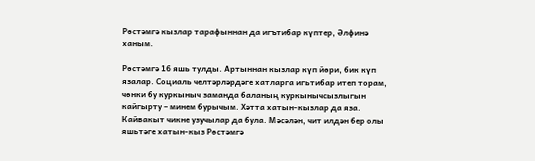Рөстәмгә кызлар тарафыннан да игътибар күптер, Әлфинә ханым.

Рөстәмгә 16 яшь тулды. Артыннан кызлар күп йөри, бик күп язалар. Социаль челтәрләрдәге хатларга игьтибар итеп торам, чөнки бу куркыныч заманда баланың куркынычсызлыгын кайгырту – минем бурычым. Хәтта хатын-кызлар да яза. Кайвакыт чикне узучылар да була. Мәсәлән, чит илдән бер олы яшьтәге хатын-кыз Рөстәмгә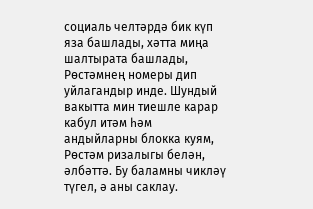социаль челтәрдә бик күп яза башлады, хәтта миңа шалтырата башлады, Рөстәмнең номеры дип уйлагандыр инде. Шундый вакытта мин тиешле карар кабул итәм һәм андыйларны блокка куям, Рөстәм ризалыгы белән, әлбәттә. Бу баламны чикләү түгел, ә аны саклау.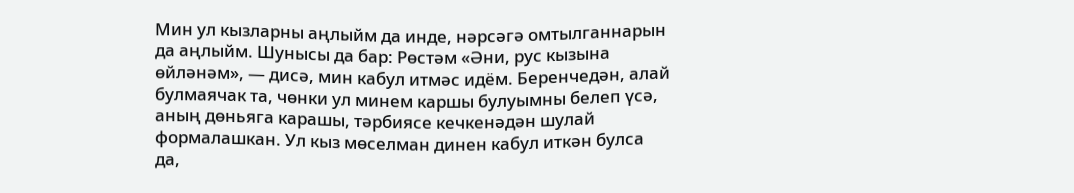Мин ул кызларны аңлыйм да инде, нәрсәгә омтылганнарын да аңлыйм. Шунысы да бар: Рөстәм «Әни, рус кызына өйләнәм», — дисә, мин кабул итмәс идём. Беренчедән, алай булмаячак та, чөнки ул минем каршы булуымны белеп үсә, аның дөньяга карашы, тәрбиясе кечкенәдән шулай формалашкан. Ул кыз мөселман динен кабул иткән булса да,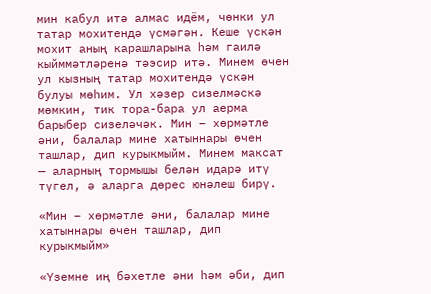мин кабул итә алмас идём, чөнки ул татар мохитендә үсмәгән. Кеше үскән мохит аның карашларына һәм гаилә кыйммәтләренә тәэсир итә. Минем өчен ул кызның татар мохитендә үскән булуы мөһим. Ул хәзер сизелмәскә мөмкин, тик тора-бара ул аерма барыбер сизеләчәк. Мин – хөрмәтле әни, балалар мине хатыннары өчен ташлар, дип курыкмыйм. Минем максат — аларның тормышы белән идарә итү түгел, ә аларга дөрес юнәлеш бирү.

«Мин – хөрмәтле әни, балалар мине хатыннары өчен ташлар, дип курыкмыйм»

«Үземне иң бәхетле әни һәм әби, дип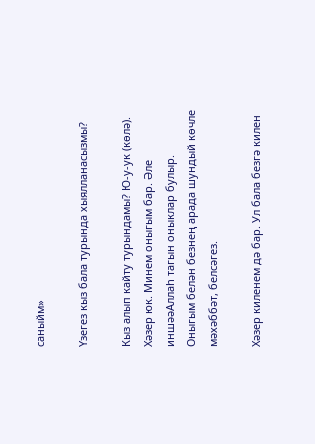саныйм»

Үзегез кыз бала турында хыялланасызмы?

Кыз алып кайту турындамы? Ю-у-ук (көлә). Хәзер юк. Минем оныгым бар. Әле иншәәАллаһ тагын оныклар булыр. Оныгым белән безнең арада шундый көчле мәхәббәт, белсәгез.

Хәзер киленем дә бар. Ул бала безгә килен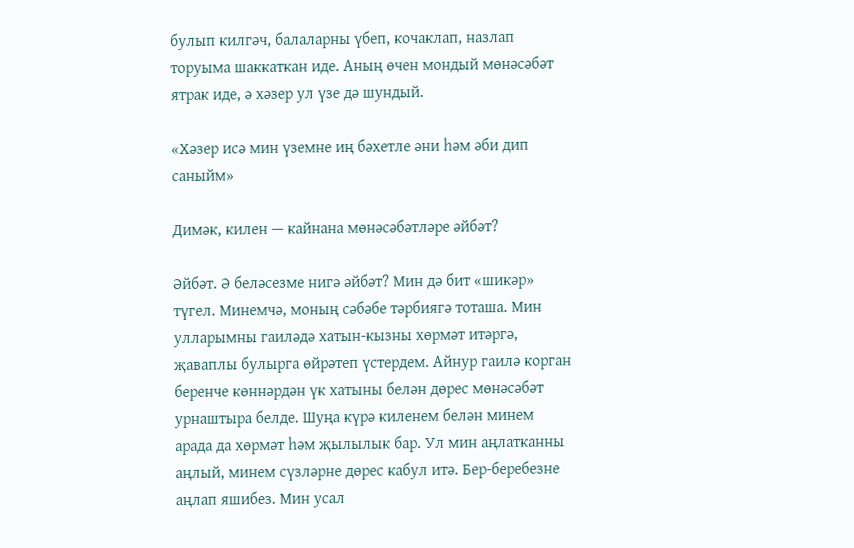булып килгәч, балаларны үбеп, кочаклап, назлап торуыма шаккаткан иде. Аның өчен мондый мөнәсәбәт ятрак иде, ә хәзер ул үзе дә шундый.

«Хәзер исә мин үземне иң бәхетле әни һәм әби дип саныйм»

Димәк, килен — кайнана мөнәсәбәтләре әйбәт?

Әйбәт. Ә беләсезме нигә әйбәт? Мин дә бит «шикәр» түгел. Минемчә, моның сәбәбе тәрбиягә тоташа. Мин улларымны гаиләдә хатын-кызны хөрмәт итәргә, җаваплы булырга өйрәтеп үстердем. Айнур гаилә корган беренче көннәрдән үк хатыны белән дөрес мөнәсәбәт урнаштыра белде. Шуңа күрә киленем белән минем арада да хөрмәт һәм җылылык бар. Ул мин аңлатканны аңлый, минем сүзләрне дөрес кабул итә. Бер-беребезне аңлап яшибез. Мин усал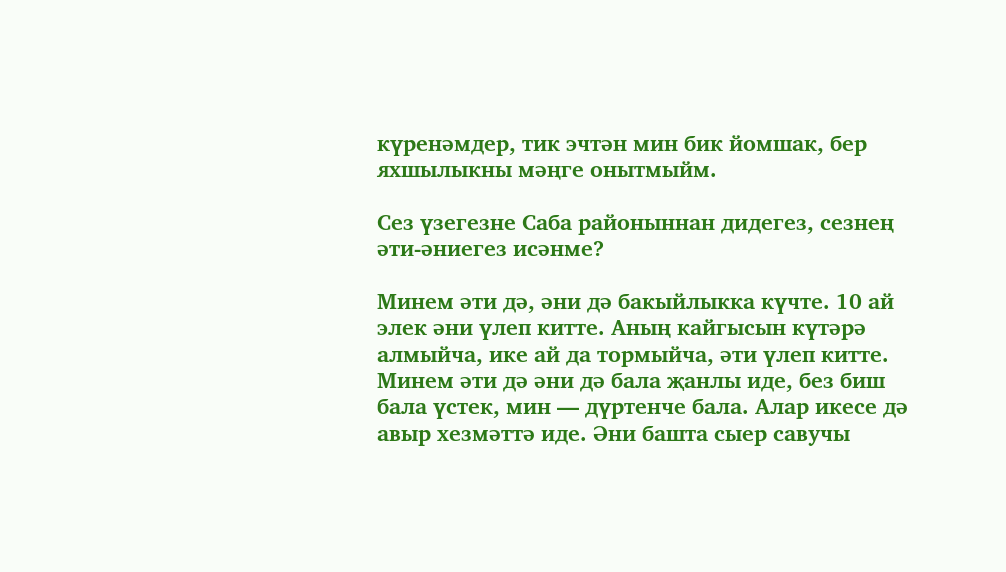күренәмдер, тик эчтән мин бик йомшак, бер яхшылыкны мәңге онытмыйм.

Сез үзегезне Саба районыннан дидегез, сезнең әти-әниегез исәнме?

Минем әти дә, әни дә бакыйлыкка күчте. 10 ай элек әни үлеп китте. Аның кайгысын күтәрә алмыйча, ике ай да тормыйча, әти үлеп китте. Минем әти дә әни дә бала җанлы иде, без биш бала үстек, мин — дүртенче бала. Алар икесе дә авыр хезмәттә иде. Әни башта сыер савучы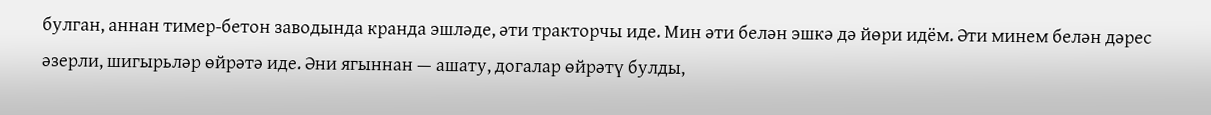булган, аннан тимер-бетон заводында кранда эшләде, әти тракторчы иде. Мин әти белән эшкә дә йөри идём. Әти минем белән дәрес әзерли, шигырьләр өйрәтә иде. Әни ягыннан — ашату, догалар өйрәтү булды,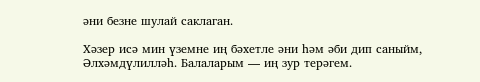әни безне шулай саклаган.

Хәзер исә мин үземне иң бәхетле әни һәм әби дип саныйм, Әлхәмдүлилләһ. Балаларым — иң зур терәгем.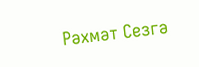Рәхмәт Сезгә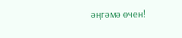әңгәмә өчен!